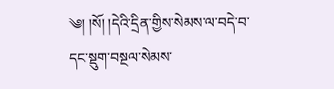༄། །སོ། །དེའི་དྲིན་གྱིས་སེམས་ལ་བདེ་བ་དང་སྡུག་བསྔལ་སེམས་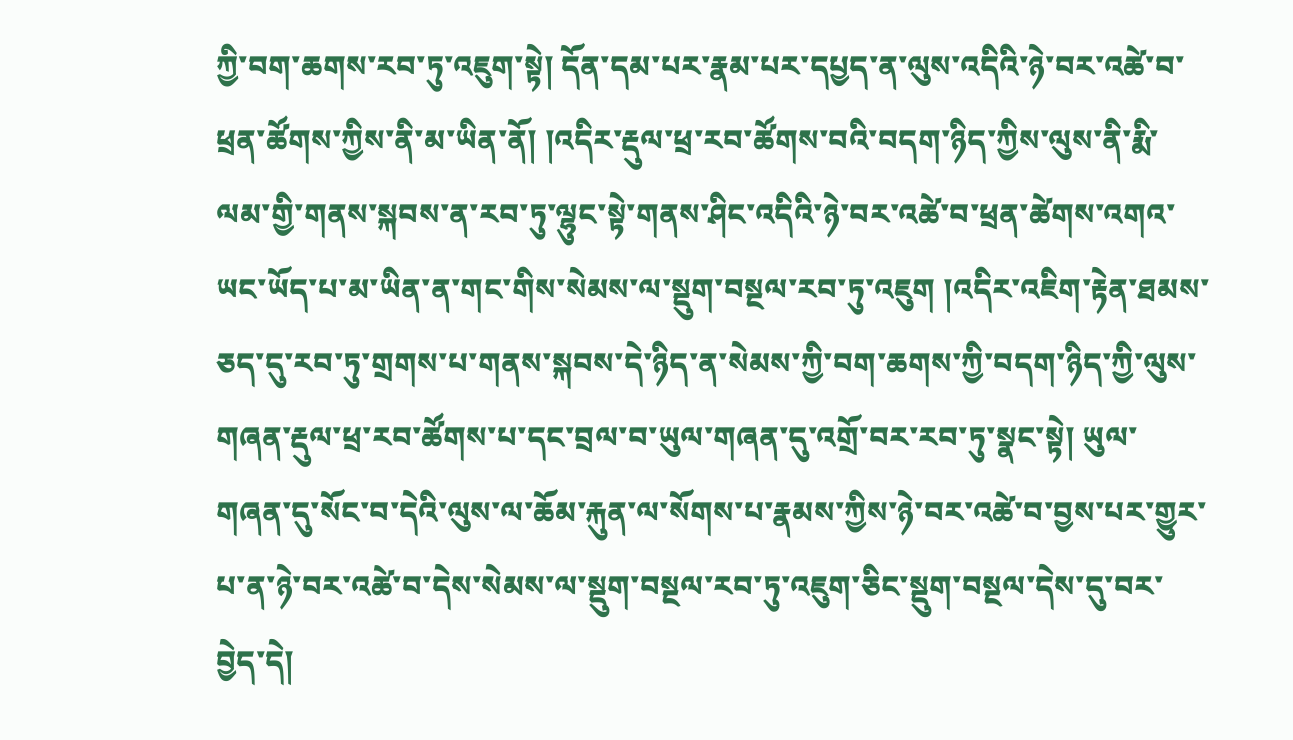ཀྱི་བག་ཆགས་རབ་ཏུ་འཇུག་སྟེ། དོན་དམ་པར་རྣམ་པར་དཔྱད་ན་ལུས་འདིའི་ཉེ་བར་འཚེ་བ་ཕྲན་ཚོགས་ཀྱིས་ནི་མ་ཡིན་ནོ། །འདིར་རྡུལ་ཕྲ་རབ་ཚོགས་བའི་བདག་ཉིད་ཀྱིས་ལུས་ནི་རྨི་ལམ་གྱི་གནས་སྐབས་ན་རབ་ཏུ་ལྷུང་སྟེ་གནས་ཤིང་འདིའི་ཉེ་བར་འཚེ་བ་ཕྲན་ཚེགས་འགའ་ཡང་ཡོད་པ་མ་ཡིན་ན་གང་གིས་སེམས་ལ་སྡུག་བསྔལ་རབ་ཏུ་འཇུག །འདིར་འཇིག་རྟེན་ཐམས་ཅད་དུ་རབ་ཏུ་གྲགས་པ་གནས་སྐབས་དེ་ཉིད་ན་སེམས་ཀྱི་བག་ཆགས་ཀྱི་བདག་ཉིད་ཀྱི་ལུས་གཞན་རྡུལ་ཕྲ་རབ་ཚོགས་པ་དང་བྲལ་བ་ཡུལ་གཞན་དུ་འགྲོ་བར་རབ་ཏུ་སྣང་སྟེ། ཡུལ་གཞན་དུ་སོང་བ་དེའི་ལུས་ལ་ཆོམ་རྐུན་ལ་སོགས་པ་རྣམས་ཀྱིས་ཉེ་བར་འཚེ་བ་བྱས་པར་གྱུར་པ་ན་ཉེ་བར་འཚེ་བ་དེས་སེམས་ལ་སྡུག་བསྔལ་རབ་ཏུ་འཇུག་ཅིང་སྡུག་བསྔལ་དེས་དུ་བར་བྱེད་དེ།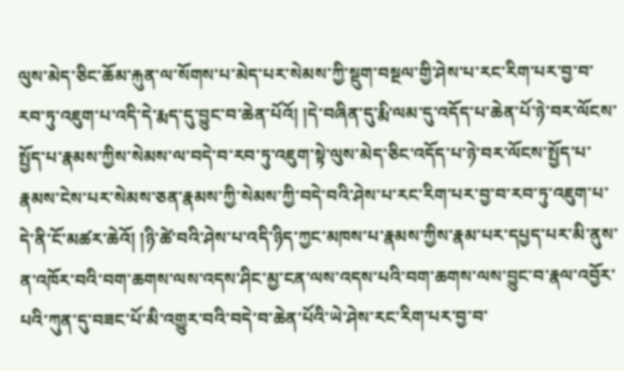ལུས་མེད་ཅིང་ཆོམ་རྐུན་ལ་སོགས་པ་མེད་པར་སེམས་ཀྱི་སྡུག་བསྔལ་གྱི་ཤེས་པ་རང་རིག་པར་བྱ་བ་རབ་ཏུ་འཇུག་པ་འདི་དེ་རྨད་དུ་བྱུང་བ་ཆེན་པོའོ། །དེ་བཞིན་དུ་རྨི་ལམ་དུ་འདོད་པ་ཆེན་པོ་ཉེ་བར་ལོངས་སྤྱོད་པ་རྣམས་ཀྱིས་སེམས་ལ་བདེ་བ་རབ་ཏུ་འཇུག་སྟེ་ལུས་མེད་ཅིང་འདོད་པ་ཉེ་བར་ལོངས་སྤྱོད་པ་རྣམས་ངེས་པར་སེམས་ཅན་རྣམས་ཀྱི་སེམས་ཀྱི་བདེ་བའི་ཤེས་པ་རང་རིག་པར་བྱ་བ་རབ་ཏུ་འཇུག་པ་དེ་ནི་ངོ་མཚར་ཆེའོ། །ཉི་ཚེ་བའི་ཤེས་པ་འདི་ཉིད་ཀྱང་མཁས་པ་རྣམས་ཀྱིས་རྣམ་པར་དཔྱད་པར་མི་ནུས་ན་འཁོར་བའི་བག་ཆགས་ལས་འདས་ཤིང་མྱ་ངན་ལས་འདས་པའི་བག་ཆགས་ལས་བྱུང་བ་རྣལ་འབྱོར་པའི་ཀུན་དུ་བཟང་པོ་མི་འགྱུར་བའི་བདེ་བ་ཆེན་པོའི་ཡེ་ཤེས་རང་རིག་པར་བྱ་བ་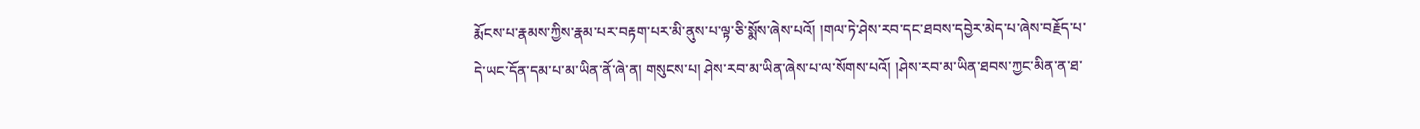རྨོངས་པ་རྣམས་ཀྱིས་རྣམ་པར་བརྟག་པར་མི་ནུས་པ་ལྟ་ཅི་སྨོས་ཞེས་པའོ། །གལ་ཏེ་ཤེས་རབ་དང་ཐབས་དབྱེར་མེད་པ་ཞེས་བརྗོད་པ་དེ་ཡང་དོན་དམ་པ་མ་ཡིན་ནོ་ཞེ་ན། གསུངས་པ། ཤེས་རབ་མ་ཡིན་ཞེས་པ་ལ་སོགས་པའོ། །ཤེས་རབ་མ་ཡིན་ཐབས་ཀྱང་མིན་ན་ཐ་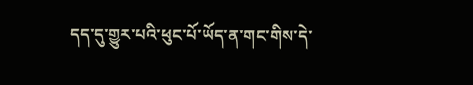དད་དུ་གྱུར་པའི་ཕུང་པོ་ཡོད་ན་གང་གིས་དེ་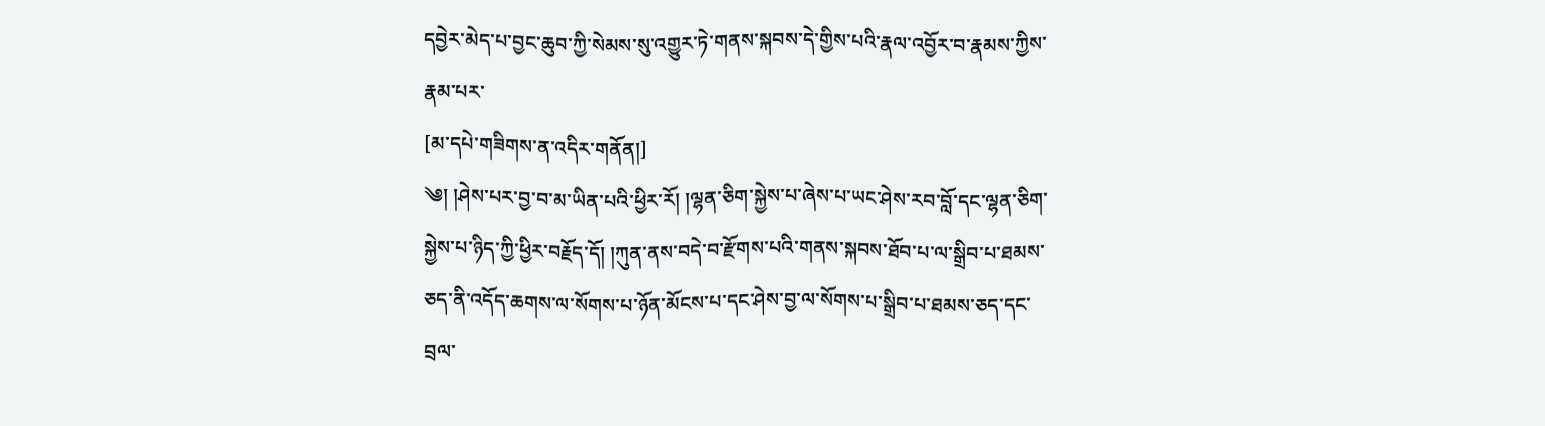དབྱེར་མེད་པ་བྱང་ཆུབ་ཀྱི་སེམས་སུ་འགྱུར་ཏེ་གནས་སྐབས་དེ་གྱིས་པའི་རྣལ་འབྱོར་བ་རྣམས་ཀྱིས་རྣམ་པར་
[མ་དཔེ་གཟིགས་ན་འདིར་གནོན།]
༄། །ཤེས་པར་བྱ་བ་མ་ཡིན་པའི་ཕྱིར་རོ། །ལྷན་ཅིག་སྐྱེས་པ་ཞེས་པ་ཡང་ཤེས་རབ་བློ་དང་ལྷན་ཅིག་སྐྱེས་པ་ཉིད་ཀྱི་ཕྱིར་བརྗོད་དོ། །ཀུན་ནས་བདེ་བ་རྫོགས་པའི་གནས་སྐབས་ཐོབ་པ་ལ་སྒྲིབ་པ་ཐམས་ཅད་ནི་འདོད་ཆགས་ལ་སོགས་པ་ཉོན་མོངས་པ་དང་ཤེས་བྱ་ལ་སོགས་པ་སྒྲིབ་པ་ཐམས་ཅད་དང་བྲལ་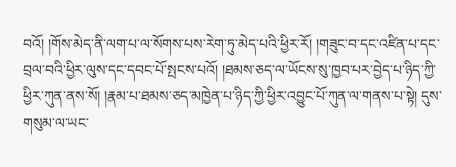བའོ། །གོས་མེད་ནི་ལག་པ་ལ་སོགས་པས་རེག་ཏུ་མེད་པའི་ཕྱིར་རོ། །གཟུང་བ་དང་འཛིན་པ་དང་བྲལ་བའི་ཕྱིར་ལུས་དང་དབང་པོ་སྤངས་པའོ། །ཐམས་ཅད་ལ་ཡོངས་སུ་ཁྱབ་པར་བྱེད་པ་ཉིད་ཀྱི་ཕྱིར་ཀུན་ནས་སོ། །རྣམ་པ་ཐམས་ཅད་མཁྱེན་པ་ཉིད་ཀྱི་ཕྱིར་འབྱུང་པོ་ཀུན་ལ་གནས་པ་སྟེ། དུས་གསུམ་ལ་ཡང་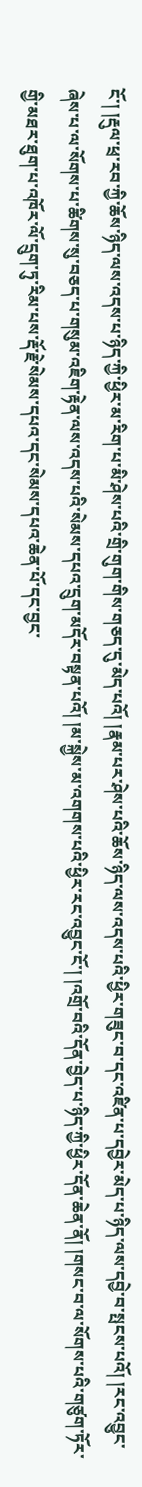ངོ་། །རྡུལ་ཕྲ་རབ་ཀྱི་ཆོས་ཉིད་ལས་འདས་པ་ཉིད་ཀྱི་ཕྱིར་མ་རིག་པ་མི་ཤེས་པའི་གྲི་གུག་གིས་གཅད་དུ་མེད་པའོ། །རྣམ་པར་ཤེས་པའི་ཆོས་ཉིད་ལས་འདས་པའི་ཕྱིར་གཟུང་བ་དང་འཛིན་པ་དབྱེར་མེད་པ་ཉིད་ལས་དབྱེ་བ་སྤངས་པའོ། །རང་འབྱུང་ཞེས་པ་ལ་སོགས་པ་ཚིགས་སུ་བཅད་པ་གསུམ་འཇིག་རྟེན་ལས་འདས་པའི་སེམས་དཔའ་དྲུག་མདོར་བསྟན་པའོ། །མ་སྐྱེས་མ་འགགས་པའི་ཕྱིར་རང་འབྱུང་ངོ་། །འགྲོ་བའི་དོན་བྱེད་པ་ཉིད་ཀྱི་ཕྱིར་དོན་ཆེན་ནོ། །གསང་བ་ལ་སོགས་པའི་གཙུག་ཏོར་གྱི་མཐར་ཐུག་པ་འཁོར་ལོ་དྲུག་ཏུ་རིམ་པས་རྡོ་རྗེ་སེམས་དཔའ་དང་སེམས་དཔའ་ཆེན་པོ་དང་བྱང་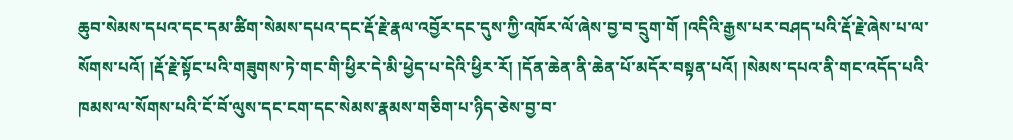ཆུབ་སེམས་དཔའ་དང་དམ་ཚིག་སེམས་དཔའ་དང་རྡོ་རྗེ་རྣལ་འབྱོར་དང་དུས་ཀྱི་འཁོར་ལོ་ཞེས་བྱ་བ་དྲུག་གོ །འདིའི་རྒྱས་པར་བཤད་པའི་རྡོ་རྗེ་ཞེས་པ་ལ་སོགས་པའོ། །རྡོ་རྗེ་སྟོང་པའི་གཟུགས་ཏེ་གང་གི་ཕྱིར་དེ་མི་ཕྱེད་པ་དེའི་ཕྱིར་རོ། །དོན་ཆེན་ནི་ཆེན་པོ་མདོར་བསྟན་པའོ། །སེམས་དཔའ་ནི་གང་འདོད་པའི་ཁམས་ལ་སོགས་པའི་ངོ་བོ་ལུས་དང་ངག་དང་སེམས་རྣམས་གཅིག་པ་ཉིད་ཅེས་བྱ་བ་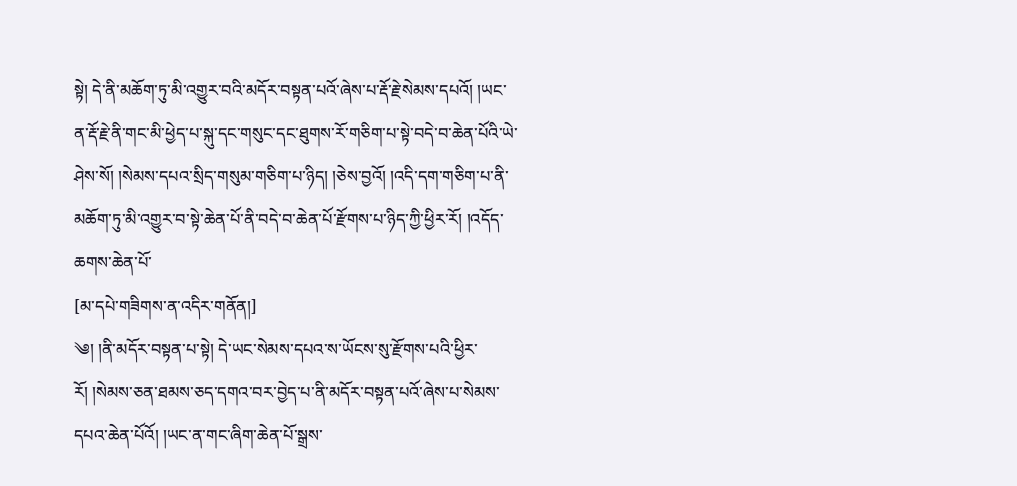སྟེ། དེ་ནི་མཆོག་ཏུ་མི་འགྱུར་བའི་མདོར་བསྟན་པའོ་ཞེས་པ་རྡོ་རྗེ་སེམས་དཔའོ། །ཡང་ན་རྡོ་རྗེ་ནི་གང་མི་ཕྱེད་པ་སྐུ་དང་གསུང་དང་ཐུགས་རོ་གཅིག་པ་སྟེ་བདེ་བ་ཆེན་པོའི་ཡེ་ཤེས་སོ། །སེམས་དཔའ་སྲིད་གསུམ་གཅིག་པ་ཉིད། །ཅེས་བྱའོ། །འདི་དག་གཅིག་པ་ནི་མཆོག་ཏུ་མི་འགྱུར་བ་སྟེ་ཆེན་པོ་ནི་བདེ་བ་ཆེན་པོ་རྫོགས་པ་ཉིད་ཀྱི་ཕྱིར་རོ། །འདོད་ཆགས་ཆེན་པོ་
[མ་དཔེ་གཟིགས་ན་འདིར་གནོན།]
༄། །ནི་མདོར་བསྟན་པ་སྟེ། དེ་ཡང་སེམས་དཔའ་ས་ཡོངས་སུ་རྫོགས་པའི་ཕྱིར་རོ། །སེམས་ཅན་ཐམས་ཅད་དགའ་བར་བྱེད་པ་ནི་མདོར་བསྟན་པའོ་ཞེས་པ་སེམས་དཔའ་ཆེན་པོའོ། །ཡང་ན་གང་ཞིག་ཆེན་པོ་སྒྲས་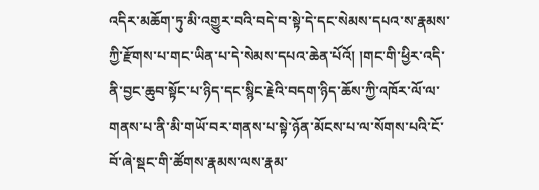འདིར་མཆོག་ཏུ་མི་འགྱུར་བའི་བདེ་བ་སྟེ་དེ་དང་སེམས་དཔའ་ས་རྣམས་ཀྱི་རྫོགས་པ་གང་ཡིན་པ་དེ་སེམས་དཔའ་ཆེན་པོའོ། །གང་གི་ཕྱིར་འདི་ནི་བྱང་ཆུབ་སྟོང་པ་ཉིད་དང་སྙིང་རྗེའི་བདག་ཉིད་ཆོས་ཀྱི་འཁོར་ལོ་ལ་གནས་པ་ནི་མི་གཡོ་བར་གནས་པ་སྟེ་ཉོན་མོངས་པ་ལ་སོགས་པའི་ངོ་བོ་ཞེ་སྡང་གི་ཚོགས་རྣམས་ལས་རྣམ་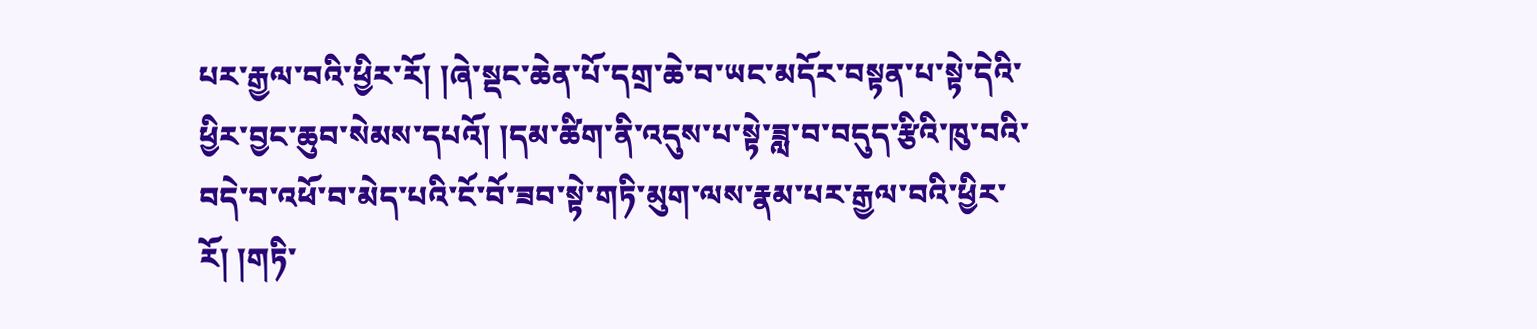པར་རྒྱལ་བའི་ཕྱིར་རོ། །ཞེ་སྡང་ཆེན་པོ་དགྲ་ཆེ་བ་ཡང་མདོར་བསྟན་པ་སྟེ་དེའི་ཕྱིར་བྱང་ཆུབ་སེམས་དཔའོ། །དམ་ཚིག་ནི་འདུས་པ་སྟེ་ཟླ་བ་བདུད་རྩིའི་ཁུ་བའི་བདེ་བ་འཕོ་བ་མེད་པའི་ངོ་བོ་ཟབ་སྟེ་གཏི་མུག་ལས་རྣམ་པར་རྒྱལ་བའི་ཕྱིར་རོ། །གཏི་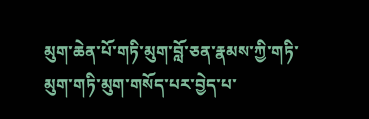མུག་ཆེན་པོ་གཏི་མུག་བློ་ཅན་རྣམས་ཀྱི་གཏི་མུག་གཏི་མུག་གསོད་པར་བྱེད་པ་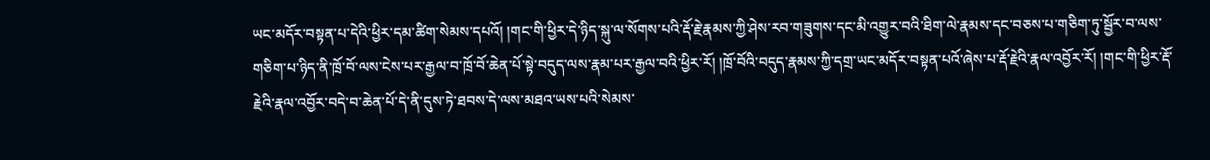ཡང་མདོར་བསྟན་པ་དེའི་ཕྱིར་དམ་ཚིག་སེམས་དཔའོ། །གང་གི་ཕྱིར་དེ་ཉིད་སྐུ་ལ་སོགས་པའི་རྡོ་རྗེ་རྣམས་ཀྱི་ཤེས་རབ་གཟུགས་དང་མི་འགྱུར་བའི་ཐིག་ལེ་རྣམས་དང་བཅས་པ་གཅིག་ཏུ་སྦྱོར་བ་ལས་གཅིག་པ་ཉིད་ནི་ཁྲོ་བོ་ལས་ངེས་པར་རྒྱལ་བ་ཁྲོ་བོ་ཆེན་པོ་སྟེ་བདུད་ལས་རྣམ་པར་རྒྱལ་བའི་ཕྱིར་རོ། །ཁྲོ་བོའི་བདུད་རྣམས་ཀྱི་དགྲ་ཡང་མདོར་བསྟན་པའོ་ཞེས་པ་རྡོ་རྗེའི་རྣལ་འབྱོར་རོ། །གང་གི་ཕྱིར་རྡོ་རྗེའི་རྣལ་འབྱོར་བདེ་བ་ཆེན་པོ་དེ་ནི་དུས་ཏེ་ཐབས་དེ་ལས་མཐའ་ཡས་པའི་སེམས་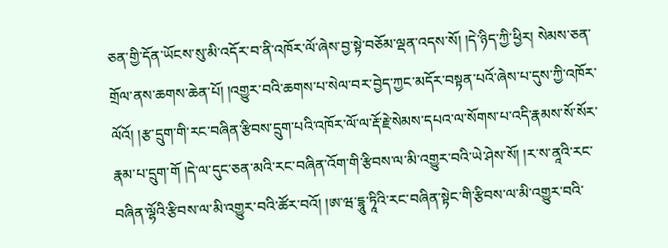ཅན་གྱི་དོན་ཡོངས་སུ་མི་འདོར་བ་ནི་འཁོར་ལོ་ཞེས་བྱ་སྟེ་བཅོམ་ལྡན་འདས་སོ། །དེ་ཉིད་ཀྱི་ཕྱིར། སེམས་ཅན་གྲོལ་ནས་ཆགས་ཆེན་པོ། །འགྱུར་བའི་ཆགས་པ་སེལ་བར་བྱེད་ཀྱང་མདོར་བསྟན་པའོ་ཞེས་པ་དུས་ཀྱི་འཁོར་ལོའོ། །རྩ་དྲུག་གི་རང་བཞིན་རྩིབས་དྲུག་པའི་འཁོར་ལོ་ལ་རྡོ་རྗེ་སེམས་དཔའ་ལ་སོགས་པ་འདི་རྣམས་སོ་སོར་རྣམ་པ་དྲུག་གོ །དེ་ལ་དུང་ཅན་མའི་རང་བཞིན་འོག་གི་རྩིབས་ལ་མི་འགྱུར་བའི་ཡེ་ཤེས་སོ། །ར་ས་ནཱའི་རང་བཞིན་ལྷོའི་རྩིབས་ལ་མི་འགྱུར་བའི་ཚོར་བའོ། །ཨ་ཝ་དྷཱུ་ཏཱིའི་རང་བཞིན་སྟེང་གི་རྩིབས་ལ་མི་འགྱུར་བའི་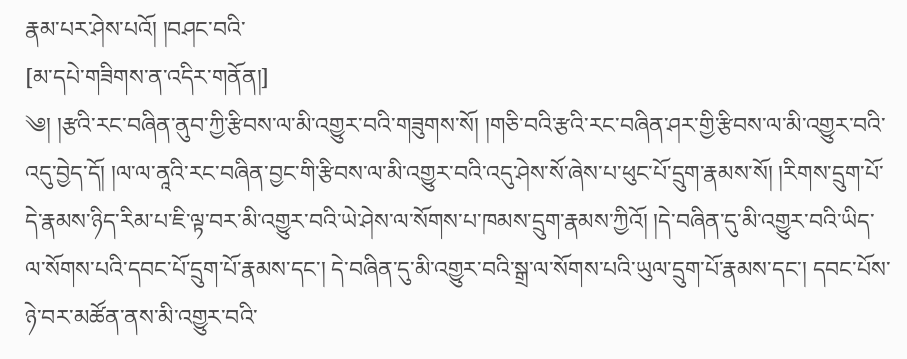རྣམ་པར་ཤེས་པའོ། །བཤང་བའི་
[མ་དཔེ་གཟིགས་ན་འདིར་གནོན།]
༄། །རྩའི་རང་བཞིན་ནུབ་ཀྱི་རྩིབས་ལ་མི་འགྱུར་བའི་གཟུགས་སོ། །གཅི་བའི་རྩའི་རང་བཞིན་ཤར་གྱི་རྩིབས་ལ་མི་འགྱུར་བའི་འདུ་བྱེད་དོ། །ལ་ལ་ནཱའི་རང་བཞིན་བྱང་གི་རྩིབས་ལ་མི་འགྱུར་བའི་འདུ་ཤེས་སོ་ཞེས་པ་ཕུང་པོ་དྲུག་རྣམས་སོ། །རིགས་དྲུག་པོ་དེ་རྣམས་ཉིད་རིམ་པ་ཇི་ལྟ་བར་མི་འགྱུར་བའི་ཡེ་ཤེས་ལ་སོགས་པ་ཁམས་དྲུག་རྣམས་ཀྱིའོ། །དེ་བཞིན་དུ་མི་འགྱུར་བའི་ཡིད་ལ་སོགས་པའི་དབང་པོ་དྲུག་པོ་རྣམས་དང་། དེ་བཞིན་དུ་མི་འགྱུར་བའི་སྒྲ་ལ་སོགས་པའི་ཡུལ་དྲུག་པོ་རྣམས་དང་། དབང་པོས་ཉེ་བར་མཚོན་ནས་མི་འགྱུར་བའི་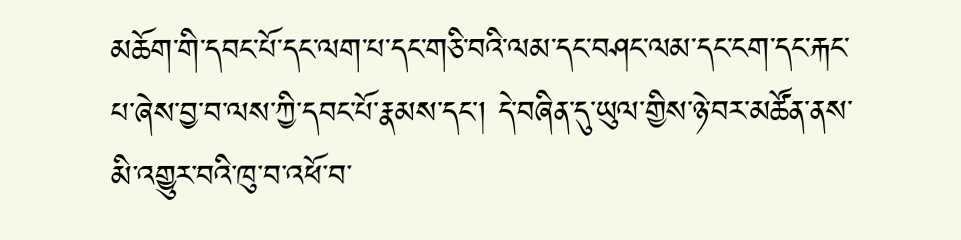མཆོག་གི་དབང་པོ་དང་ལག་པ་དང་གཅི་བའི་ལམ་དང་བཤང་ལམ་དང་ངག་དང་རྐང་པ་ཞེས་བྱ་བ་ལས་ཀྱི་དབང་པོ་རྣམས་དང་། དེ་བཞིན་དུ་ཡུལ་གྱིས་ཉེ་བར་མཚོན་ནས་མི་འགྱུར་བའི་ཁུ་བ་འཕོ་བ་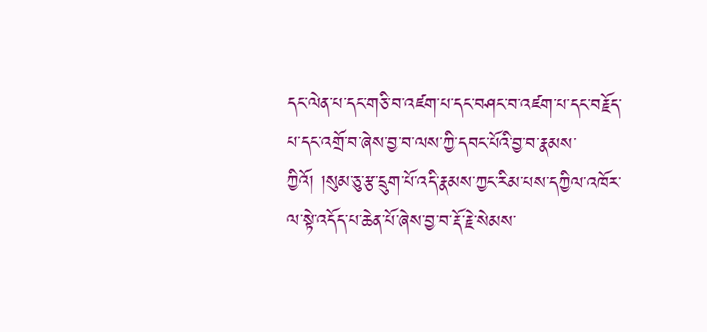དང་ལེན་པ་དང་གཅི་བ་འཛག་པ་དང་བཤང་བ་འཛག་པ་དང་བརྗོད་པ་དང་འགྲོ་བ་ཞེས་བྱ་བ་ལས་ཀྱི་དབང་པོའི་བྱ་བ་རྣམས་ཀྱིའོ། །སུམ་ཅུ་རྩ་དྲུག་པོ་འདི་རྣམས་ཀྱང་རིམ་པས་དཀྱིལ་འཁོར་ལ་སྟེ་འདོད་པ་ཆེན་པོ་ཞེས་བྱ་བ་རྡོ་རྗེ་སེམས་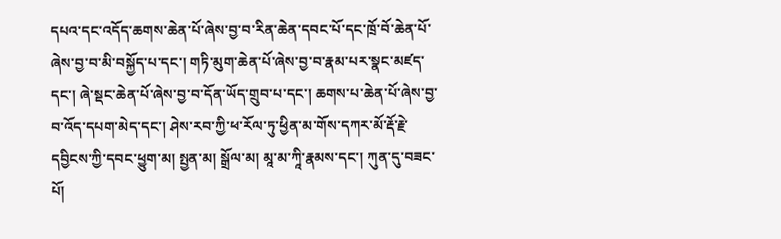དཔའ་དང་འདོད་ཆགས་ཆེན་པོ་ཞེས་བྱ་བ་རིན་ཆེན་དབང་པོ་དང་ཁྲོ་བོ་ཆེན་པོ་ཞེས་བྱ་བ་མི་བསྐྱོད་པ་དང་། གཏི་མུག་ཆེན་པོ་ཞེས་བྱ་བ་རྣམ་པར་སྣང་མཛད་དང་། ཞེ་སྡང་ཆེན་པོ་ཞེས་བྱ་བ་དོན་ཡོད་གྲུབ་པ་དང་། ཆགས་པ་ཆེན་པོ་ཞེས་བྱ་བ་འོད་དཔག་མེད་དང་། ཤེས་རབ་ཀྱི་ཕ་རོལ་ཏུ་ཕྱིན་མ་གོས་དཀར་མོ་རྡོ་རྗེ་དབྱིངས་ཀྱི་དབང་ཕྱུག་མ། སྤྱན་མ། སྒྲོལ་མ། མཱ་མ་ཀཱི་རྣམས་དང་། ཀུན་དུ་བཟང་པོ།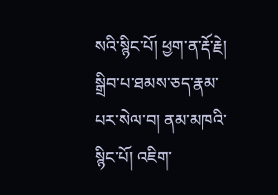སའི་སྙིང་པོ། ཕྱག་ན་རྡོ་རྗེ། སྒྲིབ་པ་ཐམས་ཅད་རྣམ་པར་སེལ་བ། ནམ་མཁའི་སྙིང་པོ། འཇིག་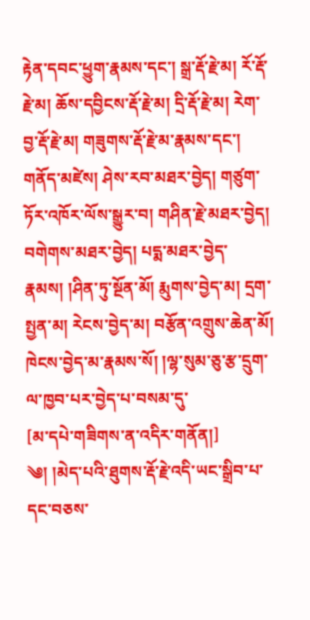རྟེན་དབང་ཕྱུག་རྣམས་དང་། སྒྲ་རྡོ་རྗེ་མ། རོ་རྡོ་རྗེ་མ། ཆོས་དབྱིངས་རྡོ་རྗེ་མ། དྲི་རྡོ་རྗེ་མ། རེག་བྱ་རྡོ་རྗེ་མ། གཟུགས་རྡོ་རྗེ་མ་རྣམས་དང་། གནོད་མཛེས། ཤེས་རབ་མཐར་བྱེད། གཙུག་ཏོར་འཁོར་ལོས་སྒྱུར་བ། གཤིན་རྗེ་མཐར་བྱེད། བགེགས་མཐར་བྱེད། པདྨ་མཐར་བྱེད་རྣམས། །ཤིན་ཏུ་སྔོན་མོ། རྨུགས་བྱེད་མ། དྲག་སྤྱན་མ། རེངས་བྱེད་མ། བརྩོན་འགྲུས་ཆེན་མོ། ཁེངས་བྱེད་མ་རྣམས་སོ། །ལྷ་སུམ་ཅུ་རྩ་དྲུག་ལ་ཁྱབ་པར་བྱེད་པ་བསམ་དུ་
[མ་དཔེ་གཟིགས་ན་འདིར་གནོན།]
༄། །མེད་པའི་ཐུགས་རྡོ་རྗེ་འདི་ཡང་སྒྲིབ་པ་དང་བཅས་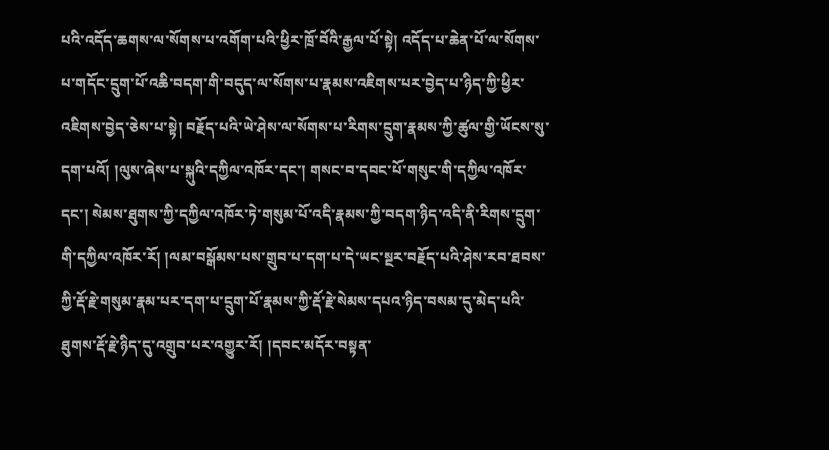པའི་འདོད་ཆགས་ལ་སོགས་པ་འགོག་པའི་ཕྱིར་ཁྲོ་བོའི་རྒྱལ་པོ་སྟེ། འདོད་པ་ཆེན་པོ་ལ་སོགས་པ་གདོང་དྲུག་པོ་འཆི་བདག་གི་བདུད་ལ་སོགས་པ་རྣམས་འཇིགས་པར་བྱེད་པ་ཉིད་ཀྱི་ཕྱིར་འཇིགས་བྱེད་ཅེས་པ་སྟེ། བརྗོད་པའི་ཡེ་ཤེས་ལ་སོགས་པ་རིགས་དྲུག་རྣམས་ཀྱི་ཚུལ་གྱི་ཡོངས་སུ་དག་པའོ། །ལུས་ཞེས་པ་སྐུའི་དཀྱིལ་འཁོར་དང་། གསང་བ་དབང་པོ་གསུང་གི་དཀྱིལ་འཁོར་དང་། སེམས་ཐུགས་ཀྱི་དཀྱིལ་འཁོར་ཏེ་གསུམ་པོ་འདི་རྣམས་ཀྱི་བདག་ཉིད་འདི་ནི་རིགས་དྲུག་གི་དཀྱིལ་འཁོར་རོ། །ལམ་བསྒོམས་པས་གྲུབ་པ་དག་པ་དེ་ཡང་སྔར་བརྗོད་པའི་ཤེས་རབ་ཐབས་ཀྱི་རྡོ་རྗེ་གསུམ་རྣམ་པར་དག་པ་དྲུག་པོ་རྣམས་ཀྱི་རྡོ་རྗེ་སེམས་དཔའ་ཉིད་བསམ་དུ་མེད་པའི་ཐུགས་རྡོ་རྗེ་ཉིད་དུ་འགྲུབ་པར་འགྱུར་རོ། །དབང་མདོར་བསྟན་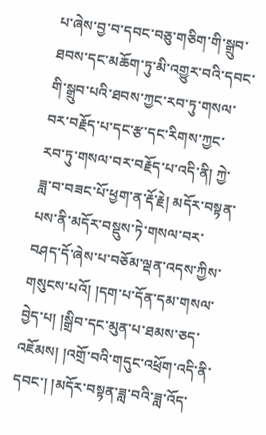པ་ཞེས་བྱ་བ་དབང་བཅུ་གཅིག་གི་སྒྲུབ་ཐབས་དང་མཆོག་ཏུ་མི་འགྱུར་བའི་དབང་གི་སྒྲུབ་པའི་ཐབས་ཀྱང་རབ་ཏུ་གསལ་བར་བརྗོད་པ་དང་རྩ་དང་རིགས་ཀྱང་རབ་ཏུ་གསལ་བར་བརྗོད་པ་འདི་ནི། ཀྱེ་ཟླ་བ་བཟང་པོ་ཕྱག་ན་རྡོ་རྗེ། མདོར་བསྟན་པས་ནི་མདོར་བསྡུས་ཏེ་གསལ་བར་བཤད་དོ་ཞེས་པ་བཅོམ་ལྡན་འདས་ཀྱིས་གསུངས་པའོ། །དག་པ་དོན་དམ་གསལ་བྱེད་པ། །སྒྲིབ་དང་མུན་པ་ཐམས་ཅད་འཇོམས། །འགྲོ་བའི་གདུང་འཕྲོག་འདི་ནི་དབང་། །མདོར་བསྟན་ཟླ་བའི་ཟླ་འོད་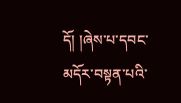དོ། །ཞེས་པ་དབང་མདོར་བསྟན་པའི་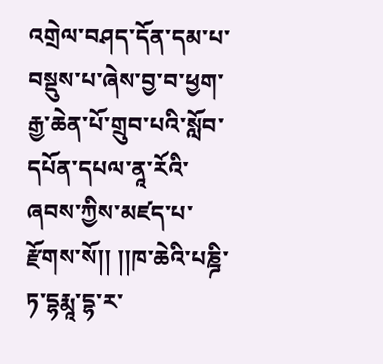འགྲེལ་བཤད་དོན་དམ་པ་བསྡུས་པ་ཞེས་བྱ་བ་ཕྱག་རྒྱ་ཆེན་པོ་གྲུབ་པའི་སློབ་དཔོན་དཔལ་ནཱ་རོའི་ཞབས་ཀྱིས་མཛད་པ་རྫོགས་སོ།། །།ཁ་ཆེའི་པཎྜི་ཏ་དྷརྨཱ་དྷ་ར་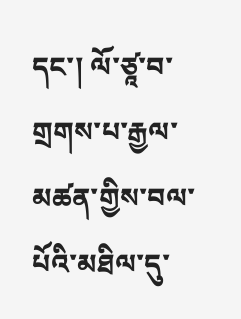དང་། ལོ་ཙཱ་བ་གྲགས་པ་རྒྱལ་མཚན་གྱིས་བལ་པོའི་མཐིལ་དུ་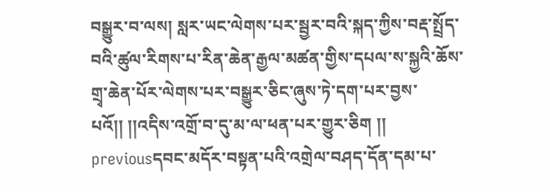བསྒྱུར་བ་ལས། སླར་ཡང་ལེགས་པར་སྦྱར་བའི་སྐད་ཀྱིས་བརྡ་སྤྲོད་བའི་ཚུལ་རིགས་པ་རིན་ཆེན་རྒྱལ་མཚན་གྱིས་དཔལ་ས་སྐྱའི་ཆོས་གྲྭ་ཆེན་པོར་ལེགས་པར་བསྒྱུར་ཅིང་ཞུས་ཏེ་དག་པར་བྱས་པའོ།། །།འདིས་འགྲོ་བ་དུ་མ་ལ་ཕན་པར་གྱུར་ཅིག །།
previousདབང་མདོར་བསྟན་པའི་འགྲེལ་བཤད་དོན་དམ་པ་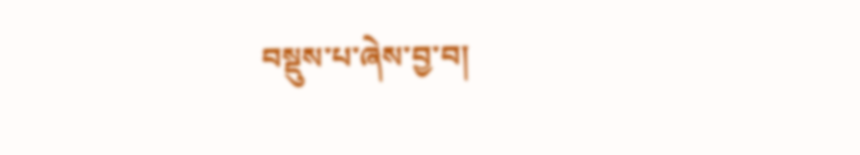བསྡུས་པ་ཞེས་བྱ་བ།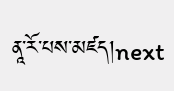ནཱ་རོ་པས་མཛད།next